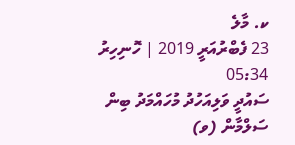ކ. މާލެ
23 ފެބްރުއަރީ 2019 | ހޮނިހިރު 05:34
ސައުދީ ވަލިއަހުދު މުހައްމަދު ބިން ސަލްމާން (ވ)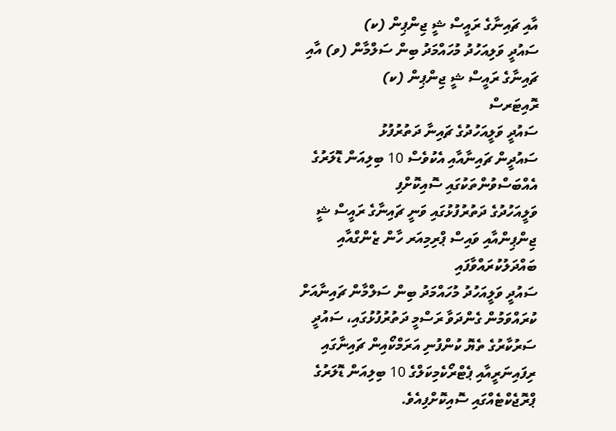އާއި ޗައިނާގެ ރައީސް ޝީ ޖިންޕިން (ކ)
ސައުދީ ވަލިއަހުދު މުހައްމަދު ބިން ސަލްމާން (ވ) އާއި ޗައިނާގެ ރައީސް ޝީ ޖިންޕިން (ކ)
ރޮއިޓަރސް
ސައުދީ ވަލީއަހުދުގެ ޗައިނާ ދަތުރުފުޅު
ސައުދީން ޗައިނާއާއި އެކުވެސް 10 ބިލިއަން ޑޮލަރުގެ އެއްބަސްވުންތަކުގައި ސޮއިކޮށްފި
ވަލީއަހުދުގެ ދަތުރުފުޅުގައި ވަނީ ޗައިނާގެ ރައީސް ޝީ ޖިންޕިންއާއި ވައިސް ޕްރިމިއަރ ހާން ޒެންގްއާއި ބައްދަލުކުރައްވާފައި
ސައުދީ ވަލީއަހުދު މުހައްމަދު ބިން ސަލްމާން ޗައިނާއަށް ކުރައްވަމުން ގެންދަވާ ރަސްމީ ދަތުރުފުޅުގައި، ސައުދީ ސަރުކާރުގެ ތެޔޮ ކުންފުނި އަރަމްކޯއިން ޗައިނާގައި ރިފައިނަރީއާއި ޕެޓްރޯކެމިކަލްގެ 10 ބިލިއަން ޑޮލަރުގެ ޕްރޮޖެކްޓެއްގައި ސޮއިކޮށްފިއެވެ.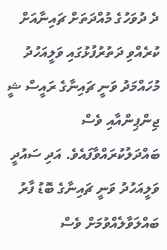ދެ ދުވަހުގެ މުއްދަތަށް ޗައިނާއަށް ކުރެއްވި ދަތުރުފުޅުގައި ވަލީއަހުދު މުހައްމަދު ވަނީ ޗައިނާގެ ރައީސް ޝީ ޖިންޕިންއާއި ވެސް ބައްދަލުކުރައްވާފައެވެ. އަދި ސައުދީ ވަލީއަހުދު ވަނީ ޗައިނާގެ ބޮޑު ފާރު ބައްލަވާލެއްވުމަށް ވެސް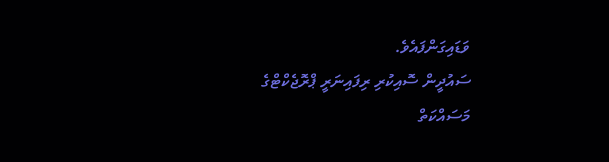ވަޑައިގަންފައެވެ.
ސައުދީން ސޮއިކުރި ރިފައިނަރީ ޕްރޮޖެކްޓްގެ މަސައްކަތް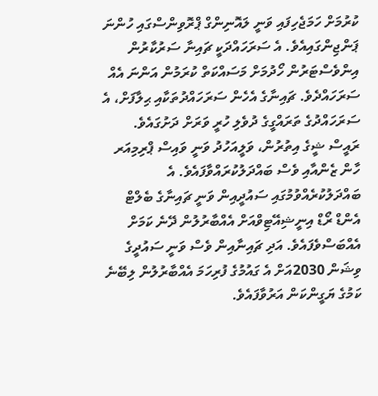ކުރުމަށް ހަމަޖެހިފައި ވަނީ ލައޮނިންގް ޕްރޮވިންސްގައި ހުންނަ ޕަންޖިންގައިއެވެ. އެ ސަރަހައްދަކީ ޗައިނާ ސަރުކާރުން އިންވެސްޓަރުން ހޯދުމަށް މަސައްކަތް ކުރަމުން އަންނަ އެއް ސަރަހައްދެވެ. ޗައިނާގެ އެހެން ސަރަހައްދުތަކާއި ޙިލާފަށް، އެ ސަރަހައްދުގެ ތަރައްގީގެ ދުވެލި ހުރީ ވަރަށް ދަށުގައެވެ.
ރައީސް ޝީގެ އިތުރުން، ވަލީއަހުދު ވަނީ ވައިސް ޕްރިމިއަރ ހާން ޒެންއާއި ވެސް ބައްދަލުކުރައްވާފައެވެ. އެ ބައްދަލުކުރެއްވުމުގައި ސައުދީއިން ވަނީ ޗައިނާގެ ބެލްޓް އެންޑް ރޯޑް އިނީޝިއޭޓިވްއަށް އެއްބާރުލުން ދޭނެ ކަމަށް އެއްބަސްވެފައެވެ. އަދި ޗައިނާއިން ވެސް ވަނީ ސައުދީގެ ވިޝަން 2030އަށް އެ ގައުމުގެ ފުރިހަމަ އެއްބާރުލުން ލިބޭނެ ކަމުގެ ޔަގީންކަން އަރުވާފައެވެ.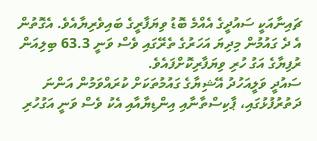ޗައިނާއަކީ ސައުދީގެ އެއްމެ ބޮޑު ވިޔަފާރީގެ ބައިވެރިޔާއެވެ. އެގޮތުން އެ ދެ ގައުމުން މިދިޔަ އަހަރުގެ ތެރޭގައި ވެސް ވަނީ 63.3 ބިލިއަން ރުފިޔާގެ އަގު ހުރި ވިޔަފާރިކޮށްފައެވެ.
ސައުދީ ވަލީއަހުދު އޭޝިޔާގެ ގައުމުތަކަށް ކުރައްވަމުން އަންނަ ދަތުރުފުޅުގައި، ޕާކިސްތާނާއި އިންޑިޔާއާއި އެކު ވެސް ވަނީ އަގުހުރި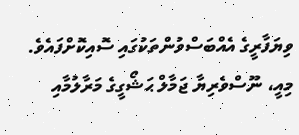ވިޔަފާރީގެ އެއްބަސްވުންތަކުގައި ސޮއިކޮށްފައެވެ. މިއީ، ނޫސްވެރިޔާ ޖަމާލް ޙަޝޯގީގެ މަރާލުމާއި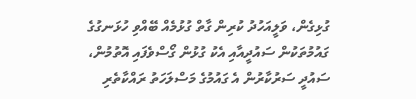ގުޅިގެން، ވަލީއަހުދު ކުރިން ގާތް ގުޅުމެއް ބޭއްވި ހުޅަނގުގެ ގައުމުތަކުން ސައުދީއާއި އެކު ގުޅުން ގޯސްވެފައި އޮތުމުން، ސައުދީ ސަރުކާރުން އެ ގައުމުގެ މަސްލަހަތު ރައްކާތެރި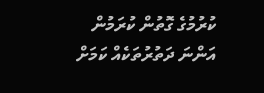ކުރުމުގެ ގޮތުން ކުރަމުން އަންނަ ދަތުރުތަކެއް ކަމަށް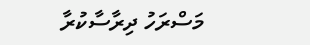މަސްރަހު ދިރާސާކުރާ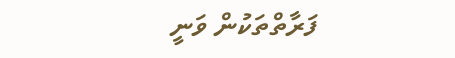ފަރާތްތަކުން ވަނީ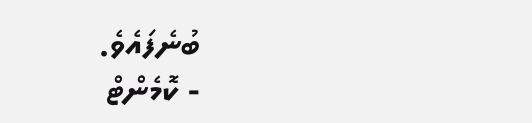ބުނެފައެވެ.
- ކޮމެންޓް